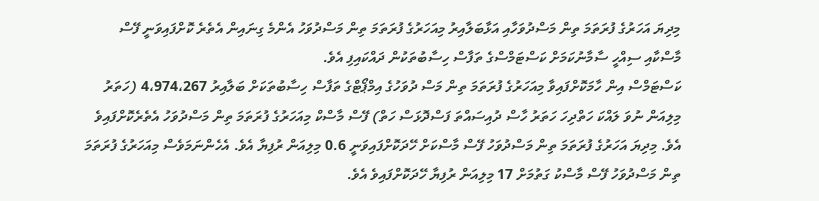މިދިޔަ އަހަރުގެ ފުރަތަމަ ތިން މަސްދުވަހާއި އަޅާބަލާއިރު މިއަހަރުގެ ފުރަތަމަ ތިން މަސްދުވަހު އެންމެ ގިނައިން އެތެރެ ކޮށްފައިވަނީ ފޭސް މާސްކާއި ސިއްހީ ސާމާނުކަމަށް ކަސްޓަމްސްގެ ތަފާސް ހިސާބުތަކުން ދައްކައިފި އެވެ.
ކަސްޓަމްސް އިން ހާމަކޮށްފައިވާ މިއަހަރުގެ ފުރަތަމަ ތިން މަސް ދުވަހުގެ އިމްޕޯޓްގެ ތަފާސް ހިސާބުތަކަށް ބަލާއިރު 4،974،267 (ހަތަރު މިލިއަން ނުވަ ލައްކަ ހަތްދިހަ ހަތަރު ހާސް ދުއިސައްތަ ފަސްދޮޅަސް ހަތް) ފޭސް މާސްކް މިއަހަރުގެ ފުރަތަމަ ތިން މަސްދުވަހު އެތެރެކޮށްފައިވެ އެވެ. މިދިޔަ އަހަރުގެ ފުރަތަމަ ތިން މަސްދުވަހު ފޭސް މާސްކަށް ހޭދަކޮށްފައިވަނީ 0.6 މިލިއަން ރުފިޔާ އެވެ. އެހެންނަމަވެސް މިއަހަރުގެ ފުރަތަމަ ތިން މަސްދުވަހު ފޭސް މާސްކު ގަތުމަށް 17 މިލިއަން ރުފިޔާ ހޭދަކޮށްފައިވެ އެވެ.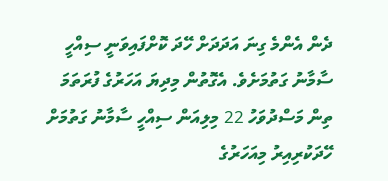ދެން އެންމެ ގިނަ އަދަދަށް ހޭދަ ކޮށްފައިވަނީ ސިއްހީ ސާމާނު ގަތުމަށެވެ. އެގޮތުން މިދިޔަ އަހަރުގެ ފުރަތަމަ ތިން މަސްދުވަހު 22 މިލިއަން ސިއްހީ ސާމާނު ގަތުމަށް ހޭދަކުރިއިރު މިއަހަރުގެ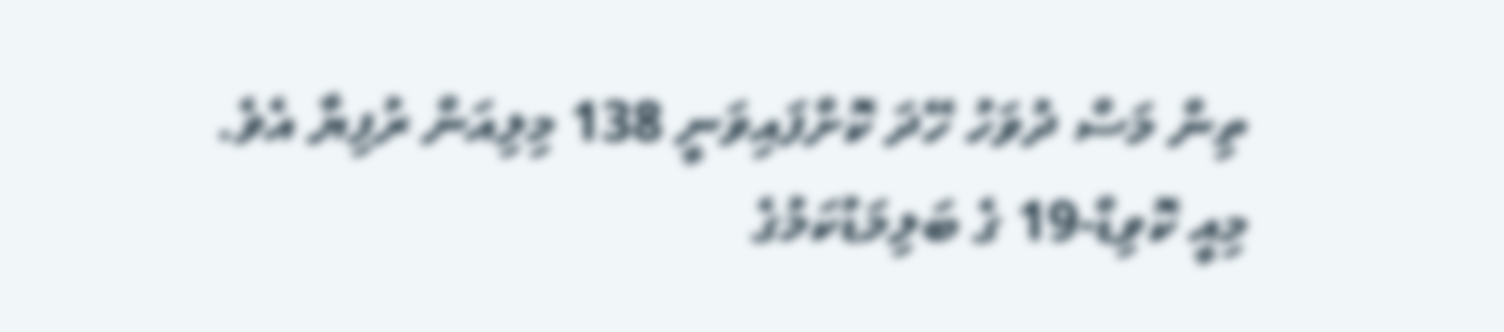ތިން މަސް ދުވަހު ހޭދަ ކޮށްފައިވަނީ 138 މިލިއަން ރުފިޔާ އެވެ.
މިއީ ކޮވިޑް-19 ގެ ބަލިމަޑުކަމުގެ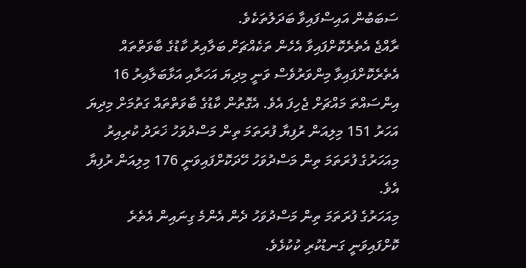ސަބަބުން އައިސްފައިވާ ބަދަލުތަކެވެ.
ރާއްޖެ އެތެރެކޮށްފައިވާ އެހެން ތަކެއްޗަށް ބަލާއިރު ކާޑުގެ ބާވަތްތައް އެތެރެކޮށްފައިވާ މިންވަރުވެސް ވަނީ މިދިޔަ އަހަރާއި އަޅާބަލާއިރު 16 އިންސައްތަ މައްޗަށް ޖެހިފަ އެވެ. އެގޮތުން ކާޑުގެ ބާވަތްތައް ގަތުމަށް މިދިޔަ އަހަރު 151 މިލިއަން ރުފިޔާ ފުރަތަމަ ތިން މަސްދުވަހު ޚަރަދު ކުރިއިރު މިއަހަރުގެ ފުރަތަމަ ތިން މަސްދުވަހު ހޭދަކޮށްފައިވަނީ 176 މިލިއަން ރުފިޔާ އެވެ.
މިއަހަރުގެ ފުރަތަމަ ތިން މަސްދުވަހު ދެން އެންމެ ގިނައިން އެތެރެ ކޮށްފައިވަނީ ގަނޑުކުރި ކުކުޅެވެ.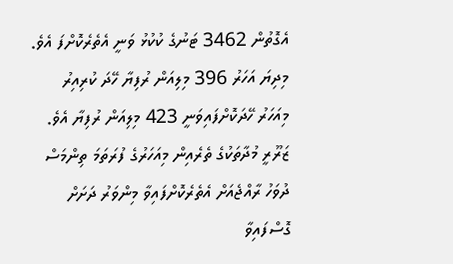އެގޮތުން 3462 ޓަނުގެ ކުކުޅު ވަނީ އެތެރެކޮށްފަ އެވެ. މިދިޔަ އަހަރު 396 މިލިއަން ރުފިޔާ ހޭދަ ކުރިއިރު މިއަހަރު ހޭދަކޮށްފައިވަނީ 423 މިލިއަން ރުފިޔާ އެވެ.
ޒަރޫރީ މުދާތަކުގެ ތެރެއިން މިއަހަރުގެ ފުރަތަމަ ތިންމަސް ދުވަހު ރާއްޖެއަށް އެތެރެކޮށްފައިވާ މިންވަރު ދަށަށް ގޮސްފައިވާ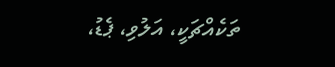ތަކެއްޗަކީ، އަލުވި، ޕެޑު،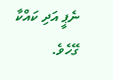ނެޕީ އަދި ކައްކާ ގޭހެވެ.